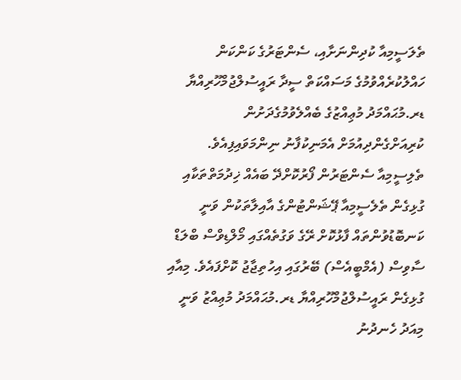ތެލަސީމިއާ ކުދިންނަށާއި، ސެންޓަރުގެ ކަންކަން ހައްލުކުރެއްވުމުގެ މަސައްކަތް ސީދާ ރައީސުލްޖުމްހޫރިއްޔާ ޑރ.މުޙައްމަދު މުޢިއްޒުގެ ބެއްލެވުމުގެދަށުން ކުރިއަށްގެންދިއުމަށް އެމަނިކުފާނު ނިންމަވައިފިއެވެ.
ތެލިސީމިއާ ސެންޓަރުން ފޯރުކޮށްދޭ ބައެއް ޚިދުމަތްތަކާއި ގުޅިގެން ތެލެސީމިއާ ޕޭޝަންޓުންގެ އާއިލާތަކުން ވަނީ ކަނބޮޑުވުންތައް ފާޅުކޮށް ރޭގެ ވަގުތެއްގައި މޯލްޑިވްސް ބްލަޑް ސާވިސް (އެމްބީއެސް) ބޭރުގައި އިހުތިޖާޖު ކޮށްފައެވެ. މިއާއި ގުޅިގެން ރައީސުލްޖުމްހޫރިއްޔާ ޑރ.މުޙައްމަދު މުޢިއްޒު ވަނީ މިއަދު ހެނދުނު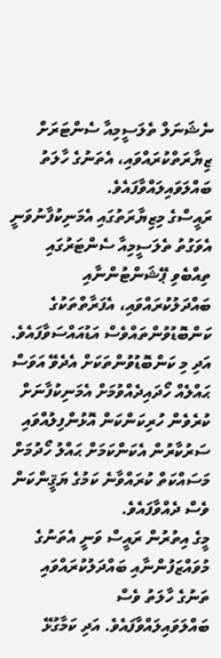ނެޝަނަލް ތެލަސީމިއާ ސެންޓަރަށް ޒިޔާރަތްކުރައްވައި، އެތަނުގެ ހާލަތު ބައްލަވައިލައްވާފައެވެ.
ރައީސްގެ މިޒިޔާރަތުގައި އެމަނިކުފާނުވަނީ އެވަގުތު ތެލަސީމިއާ ސެންޓަރުގައި ތިއްބެވި ޕޭޝަންޓުންނާއި ބައްދަލުކުރައްވައި، އެފަރާތްތަކުގެ ކަންބޮޑުވުންތައްވެސް އަޑުއައްސަވާފައެވެ. އަދި މި ކަންބޮޑުވުންތަކަށް އެދެވޭ އަވަސް ޙައްލެއް ހޯދައިދެއްވުމަށް އެމަނިކުފާނަށް ކުރެވެން ހުރިކަންކަން އޮޅުންފިލުއްވައި ސަރުކާރުން އެކަންކަމަށް ޙައްލު ހޯދުމަށް މަސައްކަތް ކުރައްވާނެ ކަމުގެ ޔަޤީންކަން ވެސް ދެއްވާފައެވެ.
މީގެ އިތުރުން ރައީސް ވަނީ އެތަނުގެ މުވައްޒަފުންނާއި ބައްދަލުކުރައްވައި ތަނުގެ ހާލަތު ވެސް ބައްލަވައިލައްވާފައެވެ. އަދި ކަމާގުޅޭ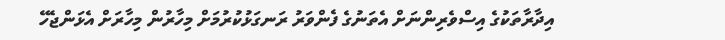އިދާރާތަކުގެ އިސްވެރިންނަށް އެތަނުގެ ފެންވަރު ރަނގަޅުކުރުމަށް މިހާރުން މިހާރަށް އެޅަންޖެހޭ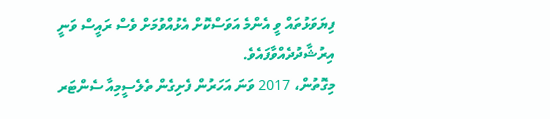ފިޔަވަޅުތައް ވީ އެންމެ އަވަސްކޮށް އެޅުއްވުމަށް ވެސް ރައީސް ވަނީ އިރުޝާދުދެއްވާފައެވެ.
މިގޮތުން، 2017 ވަނަ އަހަރުން ފެށިގެން ތެލެސީމިއާ ސެންޓަރ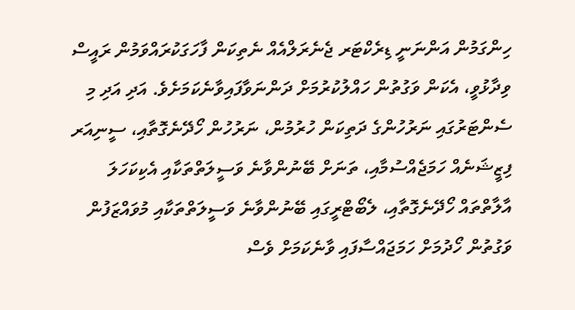ހިންގަމުން އަންނަނީ ޑިރެކްޓަރ ޖެނެރަލްއެއް ނެތިކަން ފާހަގަކުރައްވަމުން ރައީސް ވިދާޅުވީ، އެކަން ވަގުތުން ހައްލުކުރުމަށް ދަންނަވާފައިވާނެކަމަށެވެ. އަދި އަދި މި ސެންޓަރުގައި ނަރުހުންގެ ދަތިކަން ހުރުމުން، ނަރުހުން ހޯދޭނެގޮތާއި، ސީނިއަރ ފިޒީޝަނެއް ހަމަޖެއްސުމާއި، ތަނަށް ބޭނުންވާނެ ވަސީލަތްތަކާއި އެކިކަހަލަ އާލާތްތައް ހޯދޭނެގޮތާއި، ލެބޯޓްރީގައި ބޭނުންވާނެ ވަސީލަތްތަކާއި މުވައްޒަފުން ވަގުތުން ހޯދުމަށް ހަމަޖައްސާފައި ވާނެކަމަށް ވެސް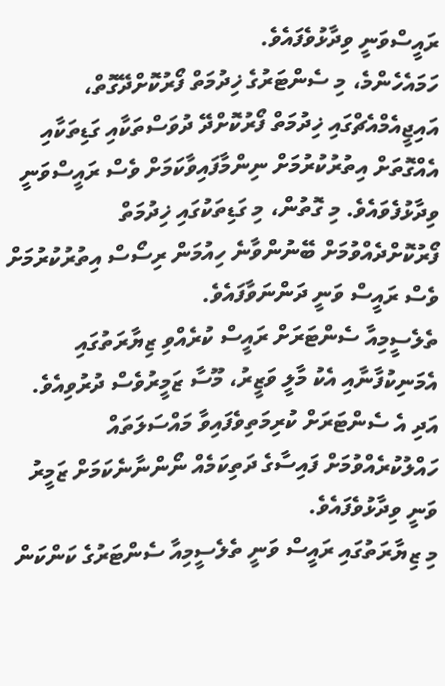ރައީސްވަނީ ވިދާޅުވެފައެވެ.
ހަމައެހެންމެ، މި ސެންޓަރުގެ ޚިދުމަތް ފޯރުކޮށްދޭގޮތް،  އައިޖީއެމްއެޗްގައި ޚިދުމަތް ފޯރުކޮށްދޭ ދުވަސްތަކާއި ގަޑިތަކާއި އެއްގޮތަށް އިތުރުކުރުމަށް ނިންމާފައިވާކަމަށް ވެސް ރައީސްވަނީ ވިދާޅުފެވައެވެ. މި ގޮތުން، މި ގަޑިތަކުގައި ޚިދުމަތް ފޯރުކޮށްދެއްވުމަށް ބޭނުންވާނެ ހިއުމަން ރިސޯސް އިތުރުކުރުމަށް ވެސް ރައީސް ވަނީ ދަންނަވާފައެވެ.
ތެލެސީމިއާ ސެންޓަރަށް ރައީސް ކުރެއްވި ޒިޔާރަތުގައި އެމަނިކުފާނާއި އެކު މާލީ ވަޒީރު، މޫސާ ޒަމީރުވެސް ދުރުވިއެވެ. އަދި އެ ސެންޓަރަށް ކުރިމަތިވެފައިވާ މައްސަލަތައް ހައްލުކުރެއްވުމަށް ފައިސާގެ ދަތިކަމެއް ނޯންނާނެކަމަށް ޒަމީރު ވަނީ ވިދާޅުވެފައެވެ.
މި ޒިޔާރަތުގައި ރައީސް ވަނީ ތެލެސީމިއާ ސެންޓަރުގެ ކަންކަން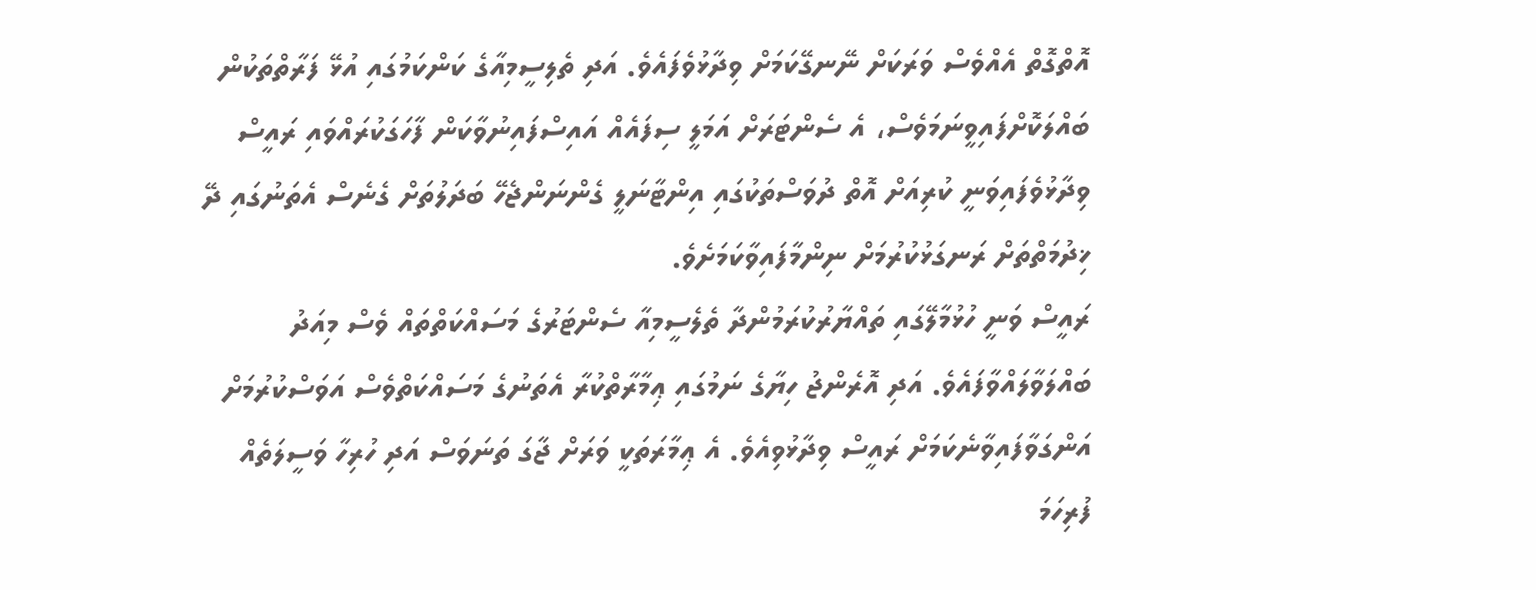އޮތްގޮތް އެއްވެސް ވަރަކަށް ނޭނގޭކަމަށް ވިދާޅުވެފައެވެ. އަދި ތެލިސީމިއާގެ ކަންކަމުގައި އުޅޭ ފަރާތްތަކުން ބައްލަކޮށްފައިވީނަމަވެސް، އެ ސެންޓަރަށް އަމަލީ ސިފައެއް އައިސްފައިނުވާކަން ފާހަގަކުރައްވައި ރައީސް ވިދާޅުވެފައިވަނީ ކުރިއަށް އޮތް ދުވަސްތަކުގައި އިންޓާނަލީ ގެންނަންޖެހޭ ބަދަލުތަށް ގެނެސް އެތަނުގައި ދޭ ޚިދުމަތްތަށް ރަނގަޅުކުރުމަށް ނިންމާފައިވާކަމަށެވެ.
ރައީސް ވަނީ ހުޅުމާލޭގައި ތައްޔާރުކުރަމުންދާ ތެލެސީމިއާ ސެންޓަރުގެ މަސައްކަތްތައް ވެސް މިއަދު ބައްލަވާލައްވާފައެވެ. އަދި އޮރެންޖު ހިޔާގެ ނަމުގައި ޢިމާރާތްކުރާ އެތަނުގެ މަސައްކަތްވެސް އަވަސްކުރުމަށް އަންގަވާފައިވާނެކަމަށް ރައީސް ވިދާޅުވިއެވެ. އެ ޢިމާރަތަކީ ވަރަށް ޖާގަ ތަނަވަސް އަދި ހުރިހާ ވަސީލަތެއް ފުރިހަމަ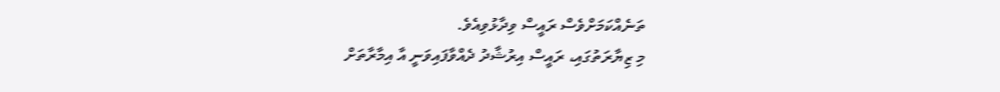ތަނެއްކަމަށްވެސް ރައީސް ވިދާޅުވިއެވެ.
މި ޒިޔާރަތުގައި، ރައީސް އިރުޝާދު ދެއްވާފައިވަނީ އާ އިމާރާތަށް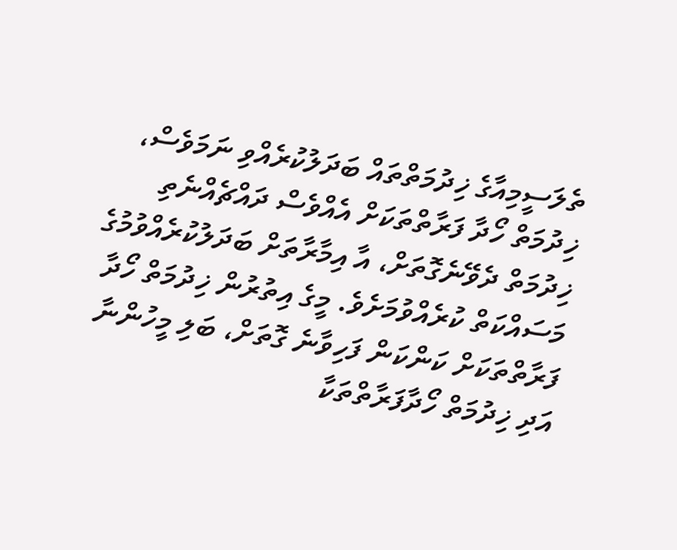ތެލަސީމިއާގެ ޚިދުމަތްތައް ބަދަލުކުރެއްވި ނަމަވެސް، ޚިދުމަތް ހޯދާ ފަރާތްތަކަށް އެއްވެސް ދައްޗެއްނެތި ޚިދުމަތް ދެވޭނެގޮތަށް، އާ އިމާރާތަށް ބަދަލުކުރެއްވުމުގެ މަސައްކަތް ކުރެއްވުމަށެވެ. މީގެ އިތުރުން ޚިދުމަތް ހޯދާ ފަރާތްތަކަށް ކަންކަން ފަހިވާނެ ގޮތަށް، ބަލި މީހުންނާ އަދި ޚިދުމަތް ހޯދާފަރާތްތަކާ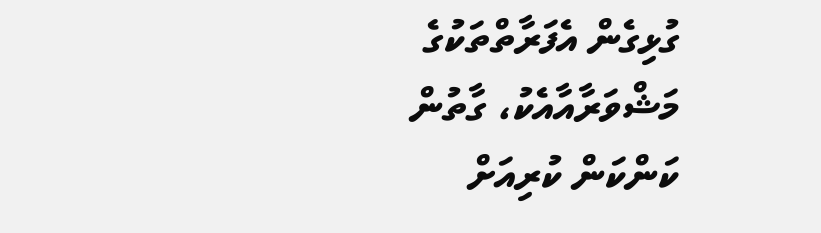ގުޅިގެން އެފަރާތްތަކުގެ މަޝްވަރާއާއެކު، ގާތުން ކަންކަން ކުރިއަށް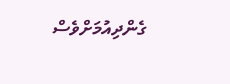ގެންދިއުމަށްވެސް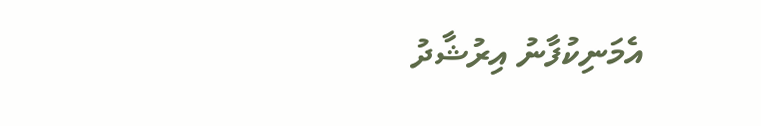އެމަނިކުފާނު އިރުޝާދު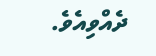ދެއްވިއެވެ.